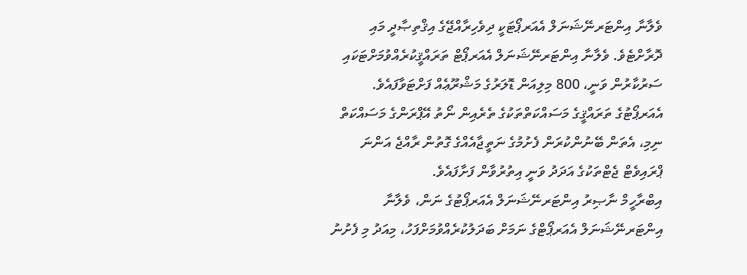ވެލާނާ އިންޓަރނޭޝަނަލް އެއަރޕޯޓަކީ ދިވެހިރާއްޖޭގެ އިޤްތިޞާދީ މައި ދޮރާށްޓެވެ. ވެލާނާ އިންޓަރނޭޝަނަލް އެއަރޕޯޓް ތަރައްޤީކުރެއްވުމަށްޓަކައި ސަރުކާރުން ވަނީ، 800 މިލިއަން ޑޮލަރުގެ މަޝްރޫޢެއް ފަށްޓަވާފައެވެ. އެއަރޕޯޓުގެ ތަރައްޤީގެ މަސައްކަތްތަކުގެ ތެރެއިން ނޯތު އޭޕްރަންގެ މަސައްކަތް ނިމި، އެތަން ބޭނުންކުރަން ފެށުމުގެ ނަތީޖާއެއްގެ ގޮތުން ރާއްޖެ އަންނަ ޕްރައިވެޓް ޖެޓްތަކުގެ އަދަދު ވަނީ އިތުރުވާން ފަށާފައެވެ.
އިބްރާހީމް ނާޞިރު އިންޓަރނޭޝަނަލް އެއަރޕޯޓުގެ ނަން، ވެލާނާ އިންޓަރނޭޝަނަލް އެއަރޕޯޓްގެ ނަމަށް ބަދަލުކުރެއްވުމަށްފަހު، މިއަދު މި ފެށުނު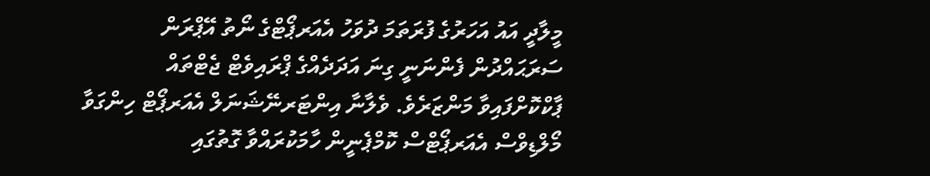މީލާދީ އައު އަހަރުގެ ފުރަތަމަ ދުވަހު އެއަރޕޯޓްގެ ނޯތު އޭޕްރަން ސަރަޙައްދުން ފެންނަނީ ގިނަ އަދަދެއްގެ ޕްރައިވެޓް ޖެޓްތައް ޕާކްކޮށްފައިވާ މަންޒަރެވެ. ވެލާނާ އިންޓަރނޭޝަނަލް އެއަރޕޯޓް ހިންގަވާ މޯލްޑިވްސް އެއަރޕޯޓްސް ކޮމްޕެނީން ހާމަކުރައްވާ ގޮތުގައި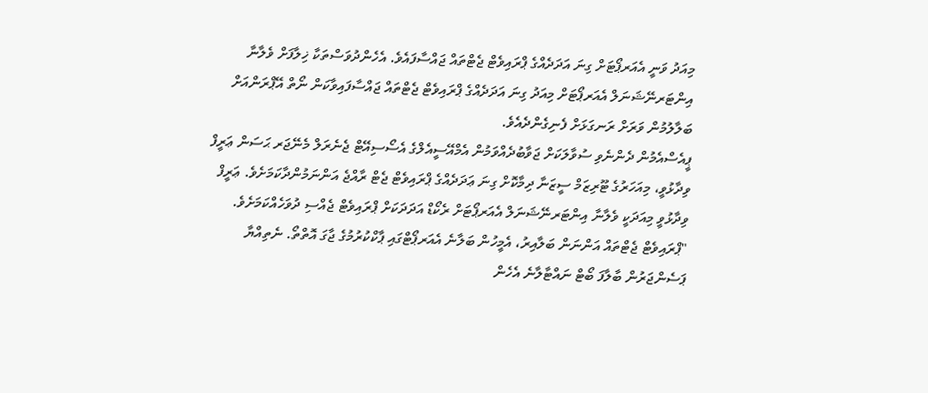މިއަދު ވަނީ އެއަރޕޯޓަށް ގިނަ އަދަދެއްގެ ޕްރައިވެޓް ޖެޓްތައް ޖައްސާފައެވެ. އެހެންދުވަސްތަކާ ޚިލާފަށް ވެލާނާ އިންޓަރނޭޝަނަލް އެއަރޕޯޓަށް މިއަދު ގިނަ އަދަދެއްގެ ޕްރައިވެޓް ޖެޓްތައް ޖައްސާފައިވާކަން ނޯތް އޭޕްރަންއަށް ބަލާލުމުން ވަރަށް ރަނގަޅަށް ފެނިގެންދެއެވެ.
ޕީއެސްއެމުން ދެންނެވި ސުވާލަކަށް ޖަވާބުދެއްވަމުން އެމްއޭސީއެލްގެ އެސޯސިއޭޓް ޖެނެރަލް މެނޭޖަރ ޙަސަން ޢަރީފް ވިދާޅުވީ، މިއަހަރުގެ ޓޫރިޒަމް ސީޒަނާ ދިމާކޮށް ގިނަ ޢަދަދެއްގެ ޕްރައިވެޓް ޖެޓް ރާއްޖެ އަންނަމުންދާކަމަށެވެ. ޢަރީފް ވިދާޅުވީ މިއަދަކީ ވެލާނާ އިންޓަރނޭޝަނަލް އެއަރޕޯޓަށް ރެކޯޑް އަދަދަކަށް ޕްރައިވެޓް ޖެއްސި ދުވަހެއްކަމަށެވެ.
"ޕްރައިވެޓް ޖެޓްތައް އަންނަން ބަލާއިރު، އެމީހުން ބަލާނެ އެއަރޕޯޓްގައި ޕާކްކުރުމުގެ ޖާގަ އޮތްތޯ. ނެތިއްޔާ ޕަސެންޖަރުން ބާލާފަ ބޯޓް ނައްޓާލާނެ އެހެން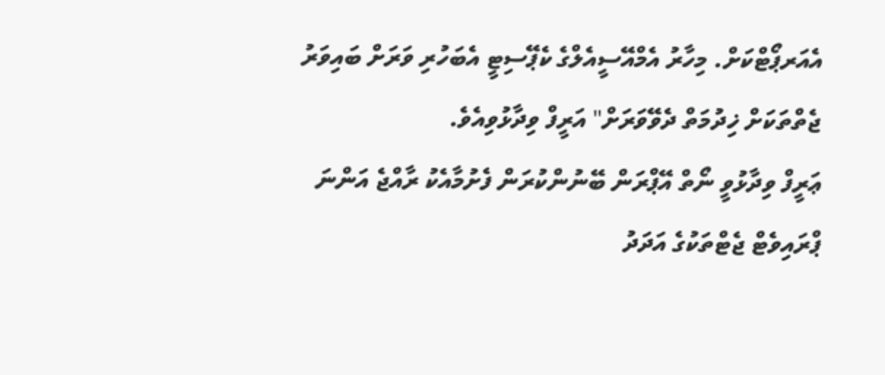އެއަރޕޯޓްކަށް. މިހާރު އެމްއޭސީއެލްގެ ކެޕޭސިޓީ އެބަހުރި ވަރަށް ބައިވަރު ޖެތްތަކަށް ޚިދުމަތް ދެވޭވަރަށް" އަރީފް ވިދާޅުވިއެވެ.
ޢަރީފް ވިދާޅުވީ ނޯތް އޭޕްރަން ބޭނުންކުރަން ފެށުމާއެކު ރާއްޖެ އަންނަ ޕްރައިވެޓް ޖެޓްތަކުގެ އަދަދު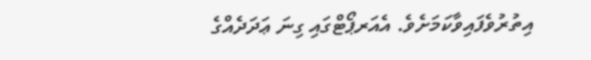އިތުރުވެފައިވާކަމަށެވެ. އެއަރޕޯޓްގައި ގިނަ ޢަދަދެއްގެ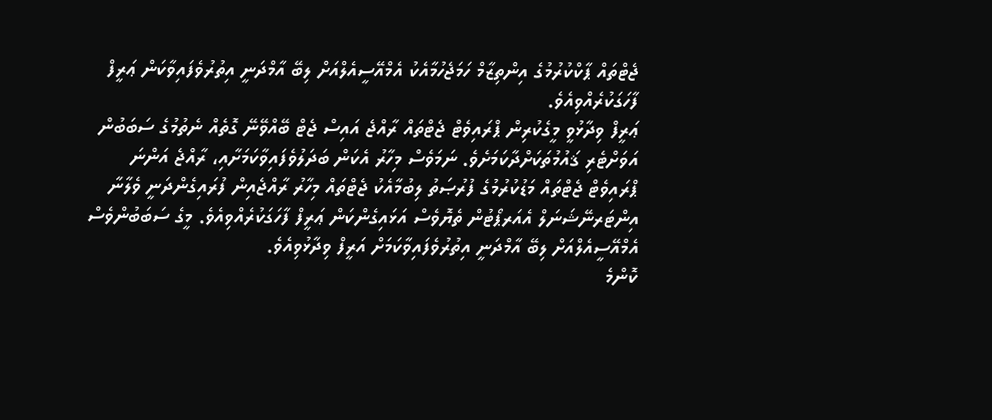ޖެޓްތައް ޕާކްކުރުމުގެ އިންތިޒާމް ހަމަޖެހުމާއެކު އެމްއޭސީއެލްއަށް ލިބޭ އާމްދަނީ އިތުރުވެފައިވާކަން ޢަރީފް ފާހަގަކުރެއްވިއެވެ.
ޢަރީފް ވިދާޅުވީ މީގެކުރިން ޕްރައިވެޓް ޖެޓްތައް ރާއްޖެ އައިސް ޖެޓް ބޭއްވޭނޭ ގޮތެއް ނެތުމުގެ ސަބަބުން އަވަށްޓެރި ޤައުމުތަކަށްދާކަމަށެވެ. ނަމަވެސް މިހާރު އެކަން ބަދަލުވެފައިވާކަމަށާއި، ރާއްޖެ އަންނަ ޕްރައިވެޓް ޖެޓްތައް މަޑުކުރުމުގެ ފުރުޞަތު ލިބުމާއެކު ޖެޓްތައް މިހާރު ރާއްޖެއިން ފުރައިގެންދަނީ ވެލާނާ އިންޓަރނޭޝަނަލް އެއަރޕޯޓުން ތެޔޮވެސް އަޅައިގެންކަން ޢަރީފް ފާހަގަކުރެއްވިއެވެ. މީގެ ސަބަބުންވެސް އެމްއޭސީއެލްއަށް ލިބޭ އާމްދަނީ އިތުރުވެފައިވާކަމަށް އަރީފް ވިދާޅުވިއެވެ.
ކޮންމެ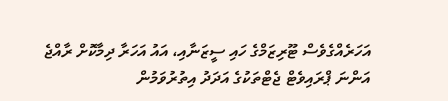އަހަރެއްގެވެސް ޓޫރިޒަމްގެ ހައި ސީޒަނާއި، އައު އަހަރާ ދިމާކޮށް ރާއްޖެ އަންނަ ޕްރައިވެޓް ޖެޓްތަކުގެ އަދަދު އިތުރުވަމުން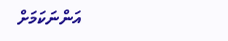އަންނަކަމަށް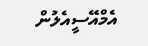އެމްއޭސީއެލުން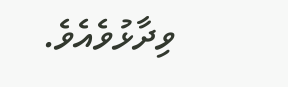ވިދާޅުވެއެވެ.